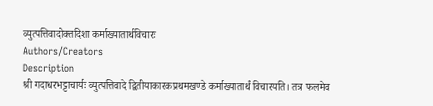व्युत्पत्तिवादोक्तदिशा कर्माख्यातार्थविचारः
Authors/Creators
Description
श्री गदाधरभट्टाचार्यः व्युत्पत्तिवादे द्वितीयाकारकप्रथमखण्डे कर्माख्यातार्थं विचारयति। तत्र फलमेव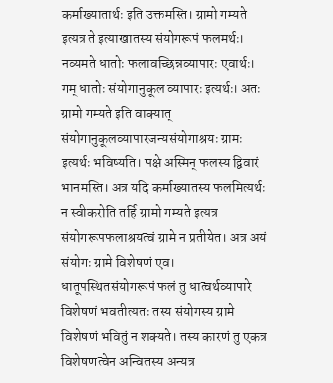कर्माख्यातार्थः इति उक्तमस्ति। ग्रामो गम्यते इत्यत्र ते इत्याखातस्य संयोगरूपं फलमर्थः। नव्यमते धातोः फलावच्छिन्नव्यापारः एवार्थः। गम् धातोः संयोगानुकूल व्यापारः इत्यर्थः। अतः ग्रामो गम्यते इति वाक्यात् संयोगानुकूलव्यापारजन्यसंयोगाश्रयः ग्रामः इत्यर्थः भविष्यति। पक्षे अस्मिन् फलस्य द्विवारं भानमस्ति। अत्र यदि कर्माख्यातस्य फलमित्यर्थः न स्वीकरोति तर्हि ग्रामो गम्यते इत्यत्र संयोगरूपफलाश्रयत्वं ग्रामे न प्रतीयेत। अत्र अयं संयोगः ग्रामे विशेषणं एव। धातूपस्थितसंयोगरूपं फलं तु धात्वर्थव्यापारे विशेषणं भवतीत्यतः तस्य संयोगस्य ग्रामे विशेषणं भवितुं न शक्यते। तस्य कारणं तु एकत्र विशेषणत्वेन अन्वितस्य अन्यत्र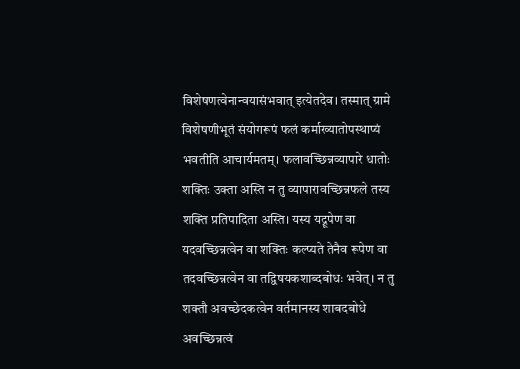विशेषणत्वेनान्वयासंभवात् इत्येतदेव। तस्मात् ग्रामे विशेषणीभूतं संयोगरूपं फलं कर्माख्यातोपस्थाप्यं भवतीति आचार्यमतम्। फलावच्छिन्नव्यापारे धातोः शक्तिः उक्ता अस्ति न तु व्यापारावच्छिन्नफले तस्य शक्ति प्रतिपादिता अस्ति। यस्य यद्रूपेण वा यदवच्छिन्नत्वेन वा शक्तिः कल्प्यते तेनैव रूपेण वा तदवच्छिन्नत्वेन वा तद्विषयकशाब्दबोधः भवेत्। न तु शक्तौ अवच्छेदकत्वेन वर्तमानस्य शाबदबोधे अवच्छिन्नत्वं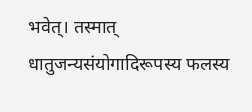भवेत्। तस्मात् धातुजन्यसंयोगादिरूपस्य फलस्य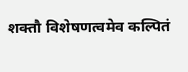शक्तौ विशेषणत्वमेव कल्पितं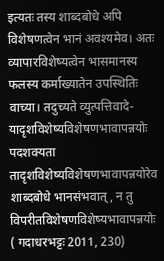इत्यतः तस्य शाब्दबोधे अपि विशेषणत्वेन भानं अवश्यमेव। अतः व्यापारविशेष्यत्वेन भासमानस्य फलस्य कर्माख्यातेन उपस्थितिः वाच्या। तदुच्यते व्युत्पत्तिवादे- यादृशविशेष्यविशेषणभावापन्नयोः पदशक्यता तादृशविशेष्यविशेषणभावापन्नयोरेव शाब्दबोधे भानसंभवात्, न तु विपरीतविशेषणविशेष्यभावापन्नयोः ( गदाधरभट्टः 2011, 230)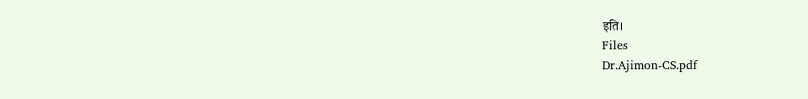इति।
Files
Dr.Ajimon-CS.pdf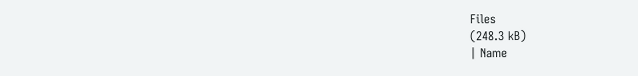Files
(248.3 kB)
| Name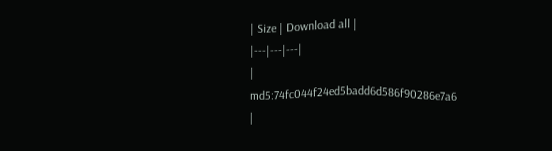| Size | Download all |
|---|---|---|
|
md5:74fc044f24ed5badd6d586f90286e7a6
|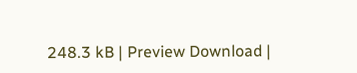248.3 kB | Preview Download |